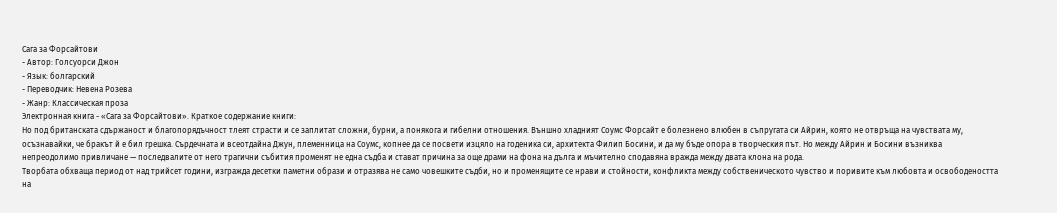Сага за Форсайтови
- Автор: Голсуорси Джон
- Язык: болгарский
- Переводчик: Невена Розева
- Жанр: Классическая проза
Электронная книга - «Сага за Форсайтови». Краткое содержание книги:
Но под британската сдържаност и благопорядъчност тлеят страсти и се заплитат сложни, бурни, а понякога и гибелни отношения. Външно хладният Соумс Форсайт е болезнено влюбен в съпругата си Айрин, която не отвръща на чувствата му, осъзнавайки, че бракът й е бил грешка. Сърдечната и всеотдайна Джун, племенница на Соумс, копнее да се посвети изцяло на годеника си, архитекта Филип Босини, и да му бъде опора в творческия път. Но между Айрин и Босини възниква непреодолимо привличане — последвалите от него трагични събития променят не една съдба и стават причина за още драми на фона на дълга и мъчително сподавяна вражда между двата клона на рода.
Творбата обхваща период от над трийсет години, изгражда десетки паметни образи и отразява не само човешките съдби, но и променящите се нрави и стойности, конфликта между собственическото чувство и поривите към любовта и освободеността на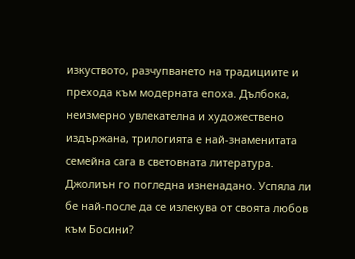изкуството, разчупването на традициите и прехода към модерната епоха. Дълбока, неизмерно увлекателна и художествено издържана, трилогията е най-знаменитата семейна сага в световната литература.
Джолиън го погледна изненадано. Успяла ли бе най-после да се излекува от своята любов към Босини?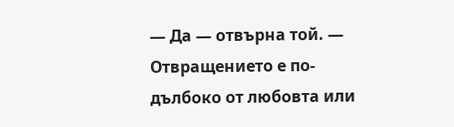— Да — отвърна той. — Отвращението е по-дълбоко от любовта или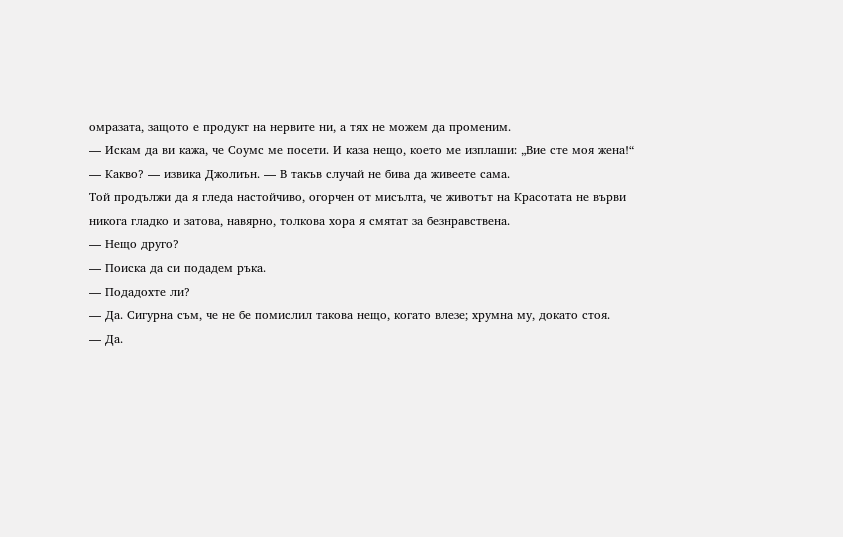омразата, защото е продукт на нервите ни, а тях не можем да променим.
— Искам да ви кажа, че Соумс ме посети. И каза нещо, което ме изплаши: „Вие сте моя жена!“
— Какво? — извика Джолиън. — В такъв случай не бива да живеете сама.
Той продължи да я гледа настойчиво, огорчен от мисълта, че животът на Красотата не върви никога гладко и затова, навярно, толкова хора я смятат за безнравствена.
— Нещо друго?
— Поиска да си подадем ръка.
— Подадохте ли?
— Да. Сигурна съм, че не бе помислил такова нещо, когато влезе; хрумна му, докато стоя.
— Да.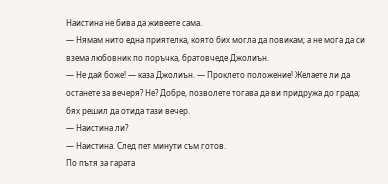Наистина не бива да живеете сама.
— Нямам нито една приятелка, която бих могла да повикам; а не мога да си взема любовник по поръчка, братовчеде Джолиън.
— Не дай боже! — каза Джолиън. — Проклето положение! Желаете ли да останете за вечеря? Не? Добре, позволете тогава да ви придружа до града; бях решил да отида тази вечер.
— Наистина ли?
— Наистина. След пет минути съм готов.
По пътя за гарата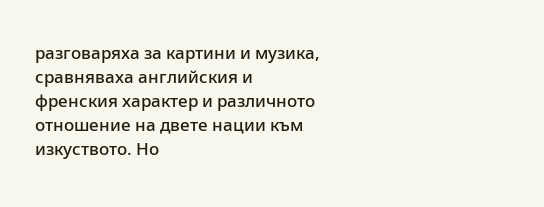разговаряха за картини и музика, сравняваха английския и френския характер и различното отношение на двете нации към изкуството. Но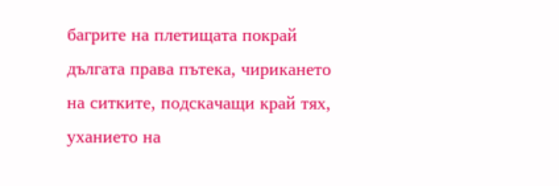багрите на плетищата покрай дългата права пътека, чирикането на ситките, подскачащи край тях, уханието на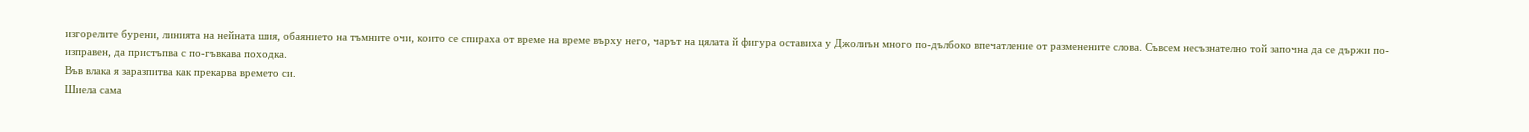изгорелите бурени, линията на нейната шия, обаянието на тъмните очи, които се спираха от време на време върху него, чарът на цялата й фигура оставиха у Джолиън много по-дълбоко впечатление от разменените слова. Съвсем несъзнателно той започна да се държи по-изправен, да пристъпва с по-гъвкава походка.
Във влака я заразпитва как прекарва времето си.
Шиела сама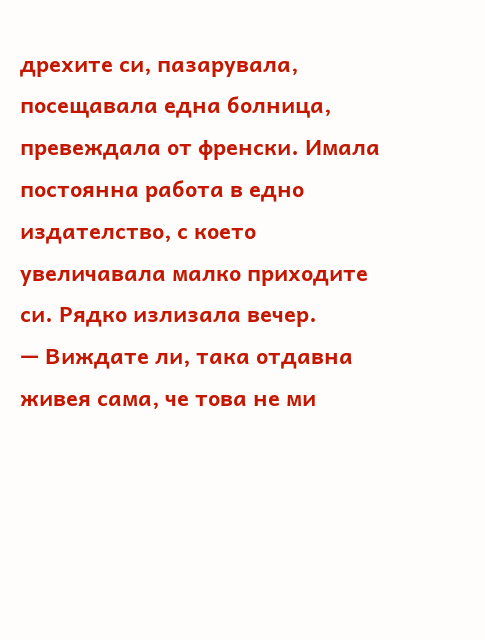дрехите си, пазарувала, посещавала една болница, превеждала от френски. Имала постоянна работа в едно издателство, с което увеличавала малко приходите си. Рядко излизала вечер.
— Виждате ли, така отдавна живея сама, че това не ми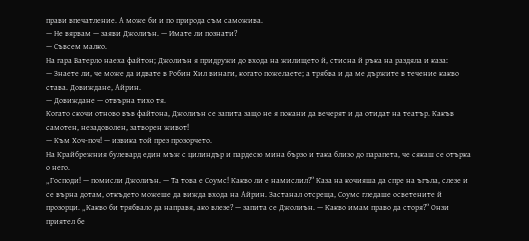прави впечатление. А може би и по природа съм саможива.
— Не вярвам — заяви Джолиън. — Имате ли познати?
— Съвсем малко.
На гара Ватерло наеха файтон; Джолиън я придружи до входа на жилището й, стисна й ръка на раздяла и каза:
— Знаете ли, че може да идвате в Робин Хил винаги, когато пожелаете; а трябва и да ме държите в течение какво става. Довиждане, Айрин.
— Довиждане — отвърна тихо тя.
Когато скочи отново във файтона, Джолиън се запита защо не я покани да вечерят и да отидат на театър. Какъв самотен, незадоволен, затворен живот!
— Към Хоч-поч! — извика той през прозорчето.
На Крайбрежния булевард един мъж с цилиндър и пардесю мина бързо и така близо до парапета, че сякаш се отърка о него.
„Господи! — помисли Джолиън. — Та това е Соумс! Какво ли е намислил?“ Каза на кочияша да спре на ъгъла, слезе и се върна дотам, откъдето можеше да вижда входа на Айрин. Застанал отсреща, Соумс гледаше осветените й прозорци. „Какво би трябвало да направя, ако влезе? — запита се Джолиън. — Какво имам право да сторя?“ Онзи приятел бе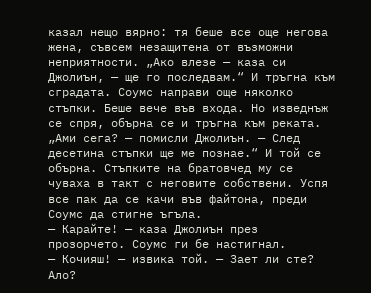казал нещо вярно: тя беше все още негова жена, съвсем незащитена от възможни неприятности. „Ако влезе — каза си Джолиън, — ще го последвам.“ И тръгна към сградата. Соумс направи още няколко стъпки. Беше вече във входа. Но изведнъж се спря, обърна се и тръгна към реката. „Ами сега? — помисли Джолиън. — След десетина стъпки ще ме познае.“ И той се обърна. Стъпките на братовчед му се чуваха в такт с неговите собствени. Успя все пак да се качи във файтона, преди Соумс да стигне ъгъла.
— Карайте! — каза Джолиън през прозорчето. Соумс ги бе настигнал.
— Кочияш! — извика той. — Зает ли сте? Ало?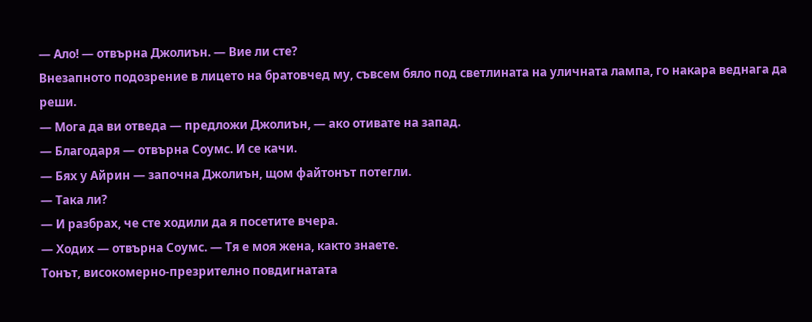— Ало! — отвърна Джолиън. — Вие ли сте?
Внезапното подозрение в лицето на братовчед му, съвсем бяло под светлината на уличната лампа, го накара веднага да реши.
— Мога да ви отведа — предложи Джолиън, — ако отивате на запад.
— Благодаря — отвърна Соумс. И се качи.
— Бях у Айрин — започна Джолиън, щом файтонът потегли.
— Така ли?
— И разбрах, че сте ходили да я посетите вчера.
— Ходих — отвърна Соумс. — Тя е моя жена, както знаете.
Тонът, високомерно-презрително повдигнатата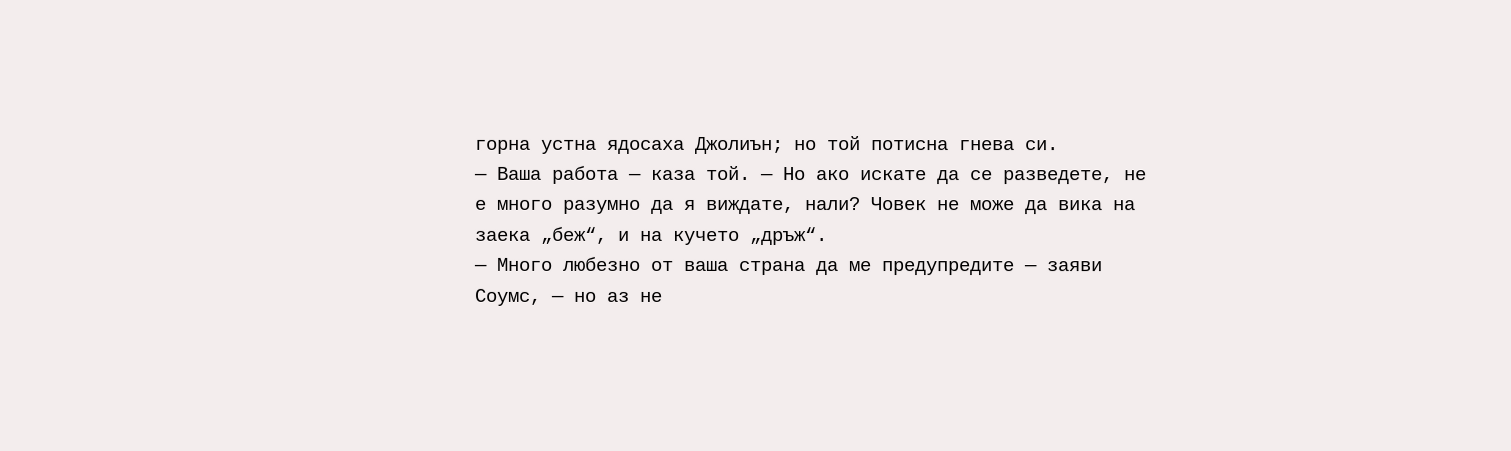горна устна ядосаха Джолиън; но той потисна гнева си.
— Ваша работа — каза той. — Но ако искате да се разведете, не е много разумно да я виждате, нали? Човек не може да вика на заека „беж“, и на кучето „дръж“.
— Много любезно от ваша страна да ме предупредите — заяви Соумс, — но аз не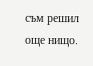съм решил още нищо.